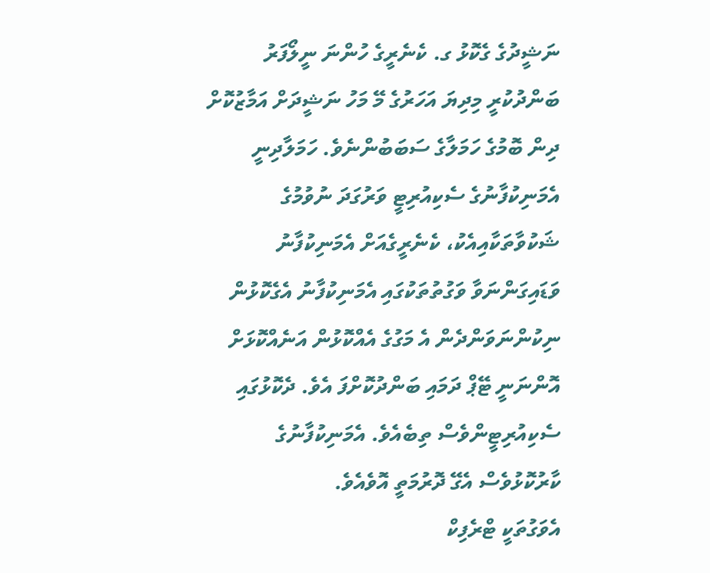ނަޝީދުގެ ގެކޮޅު ގ. ކެނެރީގެ ހުންނަ ނީލޯފަރު ބަންދުކުރީ މިދިޔަ އަހަރުގެ މޭ މަހު ނަޝީދަށް އަމާޒުކޮށް ދިން ބޮމުގެ ހަމަލާގެ ސަބަބުންނެވެ. ހަމަލާދިނީ އެމަނިކުފާނުގެ ސެކިއުރިޓީ ވަރުގަދަ ނުވުމުގެ ޝަކުވާތަކާއިއެކު، ކެނެރީގެއަށް އެމަނިކުފާނު ވަޑައިގަންނަވާ ވަގުތުތަކުގައި އެމަނިކުފާނު އެގެކޮޅުން ނިކުންނަވަންދެން އެ މަގުގެ އެއްކޮޅުން އަނެއްކޮޅަށް އޮންނަނީ ޓޭޕް ދަމައި ބަންދުކޮށްފަ އެވެ. ދެކޮޅުގައި ސެކިއުރިޓީންވެސް ތިބެއެވެ. އެމަނިކުފާނުގެ ކާރުކޮޅުވެސް އެގޭ ދޮރުމަތީ އޮވެއެވެ.
އެވަގުތަކީ ޓްރެފިކް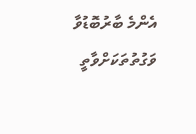އެންމެ ބާރުބޮޑުވާ ވަގުތުތަކަށްވާތީ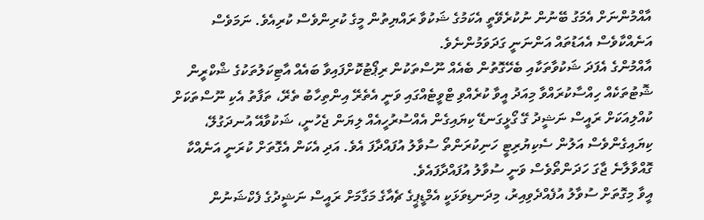އާއްމުންނަށް އެމަގު ބޭނުން ނުކުރެވޭތީ އެކަމުގެ ޝަކުވާ ރައްޔިތުން މީގެ ކުރިންވެސް ކުރިއެވެ. ނަމަވެސް އަނެއްކާވެސް އެއަޑުތައް އަންނަނީ ގަދަވަމުންނެވެ.
އާއްމުންގެ އެފަދަ ޝަކުވާތަކާއި ބެހޭގޮތުން ބެއެއް ނޫސްތަކުން ރިޕޯޓުކޮށްފައިވާ ބައެއް އާޓިކަލުތަކުގެ ޝްކްރީން ޝޮޓުތަކެއް ހިއްސާކުރައްވާ މިއަދު އީވާ ކުރެއްވި ޓްވީޓެއްގައި ވަނީ އެތެރޭ އިންތިހާބު ތެރޭ، ތަފާތު އެކި ނޫސްތަކަށް ކުއްލިއަކަށް ރައީސް ނަޝީދު ގޭ ގޯޅީގަނޑޭ ކިޔައިގެން އެއްސުރުހީއެއް ލިޔަން ޖެހުނީ، ޝަކުވާއޭ އުނދަގުލޭ، ކިޔައިގެންވެސް އަލުން ސެކިޔުރިޓީ ހަނިކުރަންތޯ ސުވާލު އުފައްދާފަ އެވެ. އަދި އެކަން އެގޮތަށް ކުރަނީ އަނެއްކާ ގޮއްވާލާނެ ޖާގަ ހަދަންތޯވެސް ވަނީ ސުވާލު އުފައްދާފައެވެ.
އީވާ މިގޮތަށް ސުވާލު އުފެއްދެވިއިރު، މިދަނޑިވަޅަކީ އެމްޑީޕީގެ ޗެއާގެ މަގާމަށް ރައީސް ނަޝީދުގެ ފެކްޝަނުން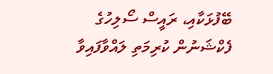ބޭފުޅަކާއި، ރައީސް ސޯލިހުގެ ފެކްޝަނުން ކުރިމަތި ލައްވާފައިވާ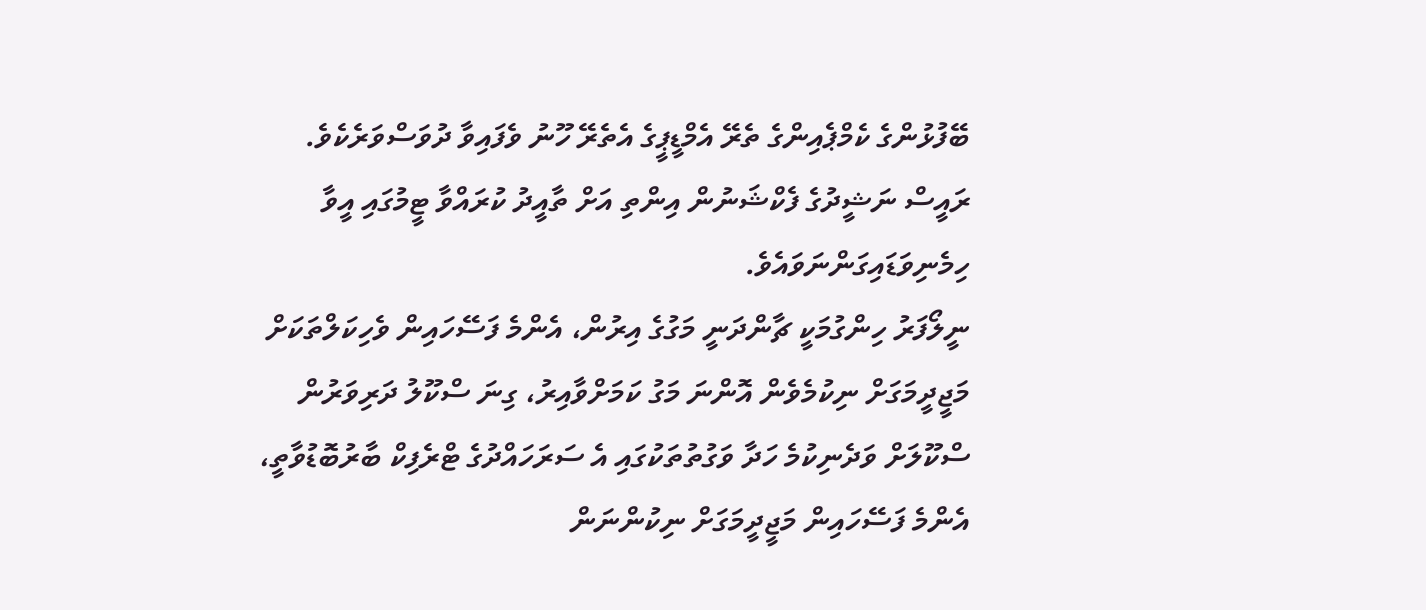ބޭފުޅުންގެ ކެމްޕެއިންގެ ތެރޭ އެމްޑީޕީގެ އެތެރޭ ހޫނު ވެފައިވާ ދުވަސްވަރެކެވެ. ރައީސް ނަޝީދުގެ ފެކްޝަނުން އިންތި އަށް ތާއީދު ކުރައްވާ ޓީމުގައި އީވާ ހިމެނިވަޑައިގަންނަވައެވެ.
ނީލޯފަރު ހިންގުމަކީ ޗާންދަނީ މަގުގެ އިރުން، އެންމެ ފަސޭހައިން ވެހިކަލްތަކަށް މަޖީދީމަގަށް ނިކުމެވެން އޮންނަ މަގު ކަމަށްވާއިރު، ގިނަ ސްކޫލު ދަރިވަރުން ސްކޫލަށް ވަދެނިކުމެ ހަދާ ވަގުތުތަކުގައި އެ ސަރަހައްދުގެ ޓްރެފިކް ބާރުބޮޑުވާތީ، އެންމެ ފަސޭހައިން މަޖީދީމަގަށް ނިކުންނަން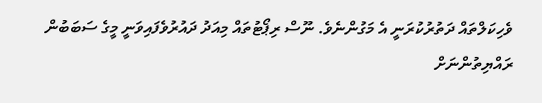ވެހިކަލްތައް ދަތުރުކުރަނީ އެ މަގުންނެވެ. ނޫސް ރިޕޯޓުތައް މިއަދު ދައުރުވެފައިވަނީ މީގެ ސަބަބުން ރައްޔިތުންނަށް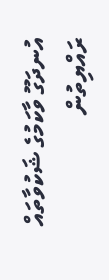އުނދަގޫ ވާކަމުގެ ޝަކުވާތައް ރައްޔިތުން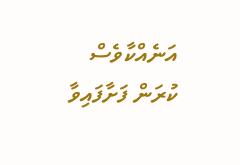އަނެއްކާވެސް ކުރަން ފަށާފައިވާ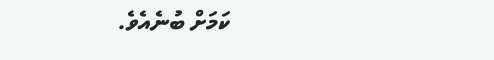ކަމަށް ބުނެއެވެ.